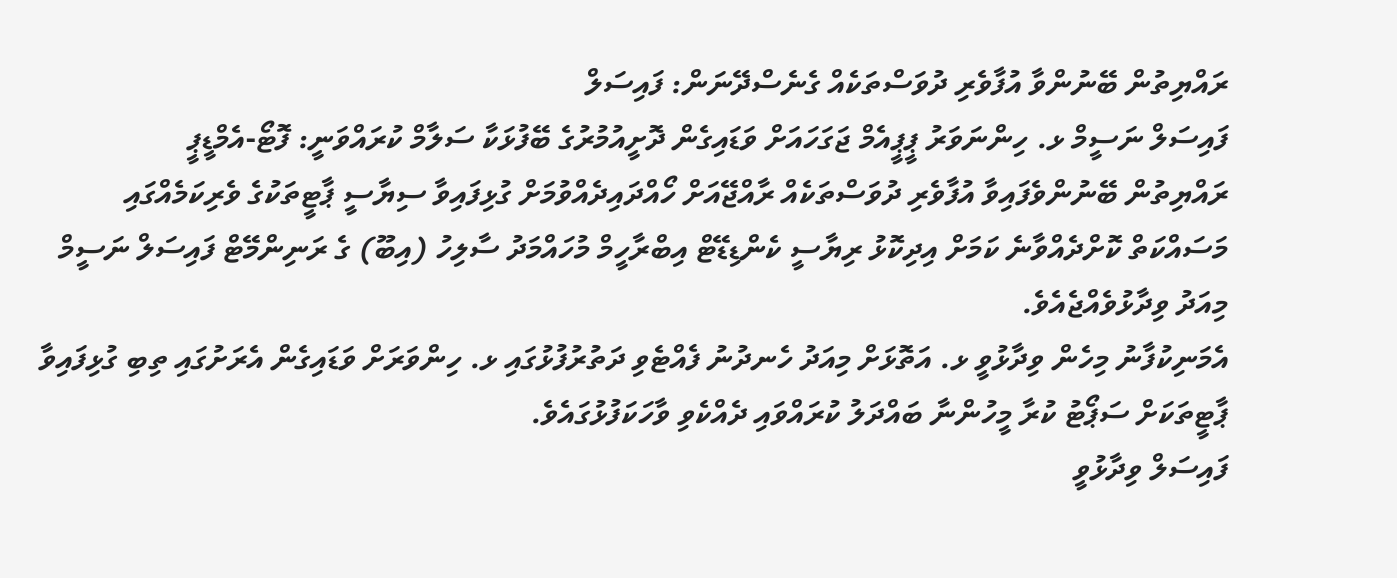ރައްޔިތުން ބޭނުންވާ އުފާވެރި ދުވަސްތަކެއް ގެނެސްދޭނަން: ފައިސަލް
ފައިސަލް ނަސީމް ޅ. ހިންނަވަރު ޕީޕީއެމް ޖަގަހައަށް ވަޑައިގެން ދޮށީއުމުރުގެ ބޭފުޅަކާ ސަލާމް ކުރައްވަނީ: ފޮޓޯ-އެމްޑީޕީ
ރައްޔިތުން ބޭނުންވެފައިވާ އުފާވެރި ދުވަސްތަކެއް ރާއްޖޭއަށް ހޯއްދައިދެއްވުމަށް ގުޅިފައިވާ ސިޔާސީ ޕާޓީތަކުގެ ވެރިކަމެއްގައި  މަސައްކަތް ކޮށްދެއްވާނެ ކަމަށް އިދިކޮޅު ރިޔާސީ ކެންޑިޑޭޓް އިބްރާހީމް މުހައްމަދު ސާލިހު (އިބޫ) ގެ ރަނިންމޭޓް ފައިސަލް ނަސީމް މިއަދު ވިދާޅުވެއްޖެއެވެ.
އެމަނިކުފާނު މިހެން ވިދާޅުވީ ޅ. އަތޮޅަށް މިއަދު ހެނދުނު ފެއްޓެވި ދަތުރުފުޅުގައި ޅ. ހިންވަރަށް ވަޑައިގެން އެރަށުގައި ތިބި ގުޅިފައިވާ ޕާޓީތަކަށް ސަޕޯޓު ކުރާ މީހުންނާ ބައްދަލު ކުރައްވައި ދެއްކެވި ވާހަކަފުޅުގައެވެ.
ފައިސަލް ވިދާޅުވީ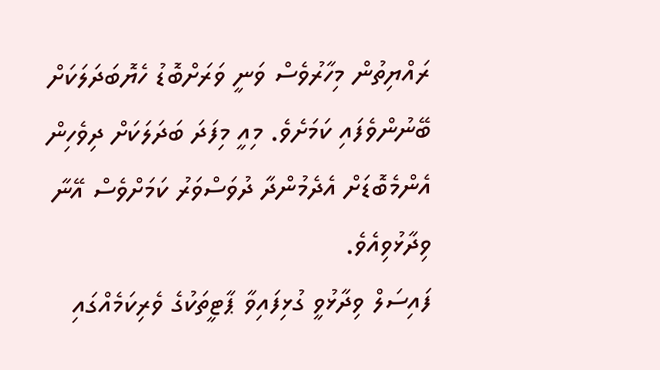ރައްޔިތުން މިހާރުވެސް ވަނީ ވަރަށްބޮޑު ހެޔޮބަދަލަކަށް ބޭނުންވެފައި ކަމަށެވެ. މިއީ މިފަދަ ބަދަލަކަށް ދިވެހިން އެންމެބޮޑަށް އެދެމުންދާ ދުވަސްވަރު ކަމަށްވެސް އޭނާ ވިދާޅުވިއެވެ.
ފައިސަލް ވިދާޅުވީ ގުޅިފައިވާ ޕާޓީތަކުގެ ވެރިކަމެއްގައި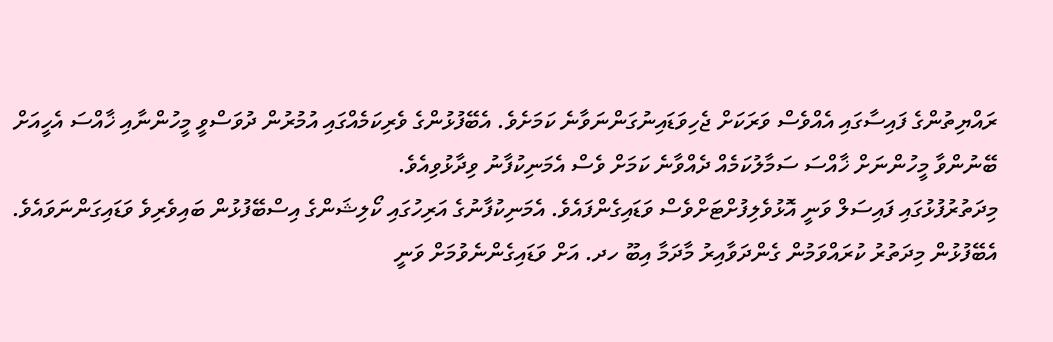ރައްޔިތުންގެ ފައިސާގައި އެއްވެސް ވަރަކަށް ޖެހިވަޑައިނުގަންނަވާނެ ކަމަށެވެ. އެބޭފުޅުންގެ ވެރިކަމެއްގައި އުމުރުން ދުވަސްވީ މީހުންނާއި ޚާއްސަ އެހީއަށް ބޭނުންވާ މީހުންނަށް ޚާއްސަ ސަމާލުކަމެއް ދެއްވާނެ ކަމަށް ވެސް އެމަނިކުފާނު ވިދާޅުވިއެވެ.
މިދަތުރުފުޅުގައި ފައިސަލް ވަނީ އޮޅުވެލިފުށްޓަށްވެސް ވަޑައިގެންފައެވެ. އެމަނިކުފާނުގެ އަރިހުގައި ކޯލިޝަންގެ އިސްބޭފުޅުން ބައިވެރިވެ ވަޑައިގަންނަވައެވެ.
އެބޭފުޅުން މިދަތުރު ކުރައްވަމުން ގެންދަވާއިރު މާދަމާ އިބޫ ހދ. އަށް ވަޑައިގެންނެވުމަށް ވަނީ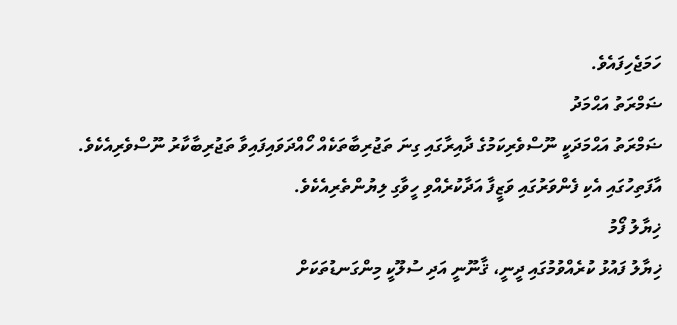ހަމަޖެހިފައެވެ.
ޟަމްރަތު އަޙްމަދު
ޟަމްރަތު އަޙްމަދަކީ ނޫސްވެރިކަމުގެ ދާއިރާގައި ގިނަ ތަޖުރިބާތަކެއް ހޯއްދަވައިފައިވާ ތަޖުރިބާކާރު ނޫސްވެރިއެކެވެ. އާފަތިހުގައި އެކި ފެންވަރުގައި ވަޒީފާ އަދާކުރެއްވި ހީވާގި ލިޔުންތެރިއެކެވެ.
ޚިޔާލު ފޯމު
ޚިޔާލު ފައުޅު ކުރެއްވުމުގައި ދީނީ، ޤާނޫނީ އަދި ސުލޫކީ މިންގަނޑުތަކަށް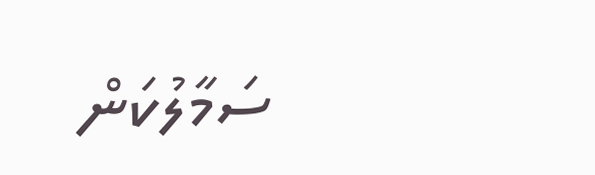ސަމާލުކަން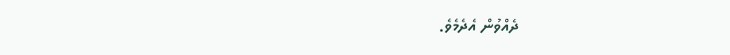ދެއްވުން އެދެމެވެ.